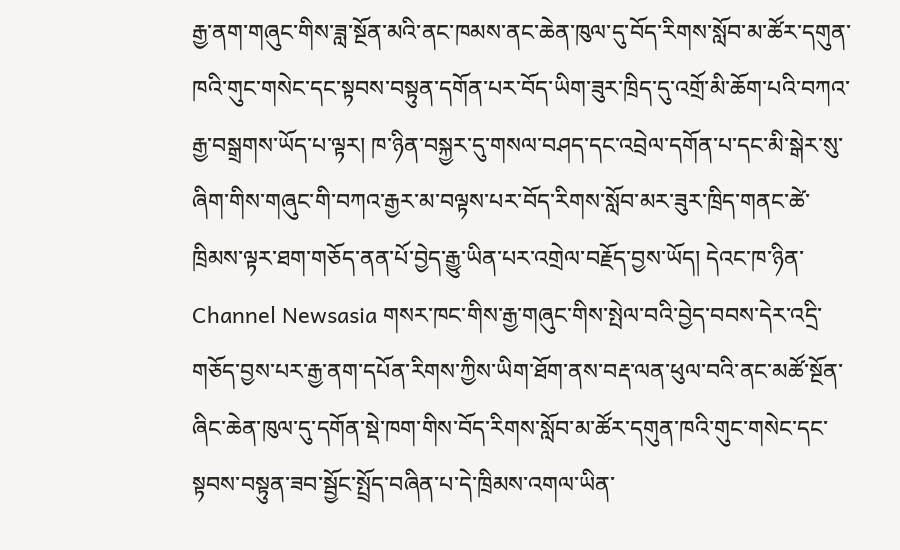རྒྱ་ནག་གཞུང་གིས་ཟླ་སྔོན་མའི་ནང་ཁམས་ནང་ཆེན་ཁུལ་དུ་བོད་རིགས་སློབ་མ་ཚོར་དགུན་ཁའི་གུང་གསེང་དང་སྟབས་བསྟུན་དགོན་པར་བོད་ཡིག་ཟུར་ཁྲིད་དུ་འགྲོ་མི་ཆོག་པའི་བཀའ་རྒྱ་བསྒྲགས་ཡོད་པ་ལྟར། ཁ་ཉིན་བསྐྱར་དུ་གསལ་བཤད་དང་འབྲེལ་དགོན་པ་དང་མི་སྒེར་སུ་ཞིག་གིས་གཞུང་གི་བཀའ་རྒྱར་མ་བལྟས་པར་བོད་རིགས་སློབ་མར་ཟུར་ཁྲིད་གནང་ཚེ་ཁྲིམས་ལྟར་ཐག་གཅོད་ནན་པོ་བྱེད་རྒྱུ་ཡིན་པར་འགྲེལ་བརྗོད་བྱས་ཡོད། དེའང་ཁ་ཉིན་ Channel Newsasia གསར་ཁང་གིས་རྒྱ་གཞུང་གིས་སྤེལ་བའི་བྱེད་བབས་དེར་འདྲི་གཅོད་བྱས་པར་རྒྱ་ནག་དཔོན་རིགས་ཀྱིས་ཡིག་ཐོག་ནས་བརྡ་ལན་ཕུལ་བའི་ནང་མཚོ་སྔོན་ཞིང་ཆེན་ཁུལ་དུ་དགོན་སྡེ་ཁག་གིས་བོད་རིགས་སློབ་མ་ཚོར་དགུན་ཁའི་གུང་གསེང་དང་སྟབས་བསྟུན་ཟབ་སྦྱོང་སྤྲོད་བཞིན་པ་དེ་ཁྲིམས་འགལ་ཡིན་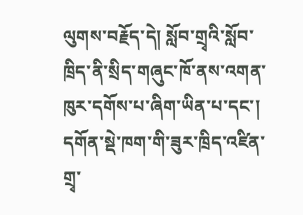ལུགས་བརྗོད་དེ། སློབ་གྲྭའི་སློབ་ཁྲིད་ནི་སྲིད་གཞུང་ཁོ་ནས་འགན་ཁུར་དགོས་པ་ཞིག་ཡིན་པ་དང་། དགོན་སྡེ་ཁག་གི་ཟུར་ཁྲིད་འཛིན་གྲྭ་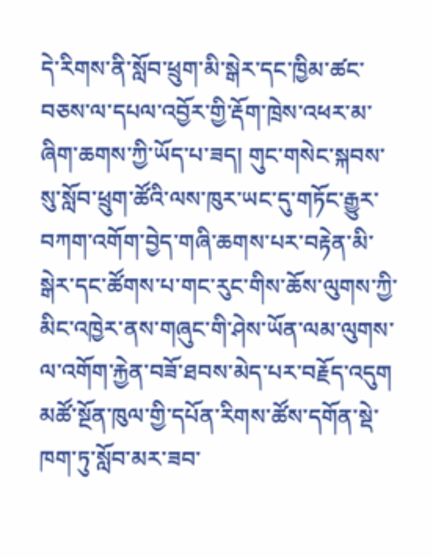དེ་རིགས་ནི་སློབ་ཕྲུག་མི་སྒེར་དང་ཁྱིམ་ཚང་བཅས་ལ་དཔལ་འབྱོར་གྱི་རྡོག་ཁྲེས་འཕར་མ་ཞིག་ཆགས་ཀྱི་ཡོད་པ་ཟད། གུང་གསེང་སྐབས་སུ་སློབ་ཕྲུག་ཚོའི་ལས་ཁུར་ཡང་དུ་གཏོང་རྒྱུར་བཀག་འགོག་བྱེད་གཞི་ཆགས་པར་བརྟེན་མི་སྒེར་དང་ཚོགས་པ་གང་རུང་གིས་ཆོས་ལུགས་ཀྱི་མིང་འཁྱེར་ནས་གཞུང་གི་ཤེས་ཡོན་ལམ་ལུགས་ལ་འགོག་རྐྱེན་བཟོ་ཐབས་མེད་པར་བརྗོད་འདུག མཚོ་སྔོན་ཁུལ་གྱི་དཔོན་རིགས་ཚོས་དགོན་སྡེ་ཁག་ཏུ་སློབ་མར་ཟབ་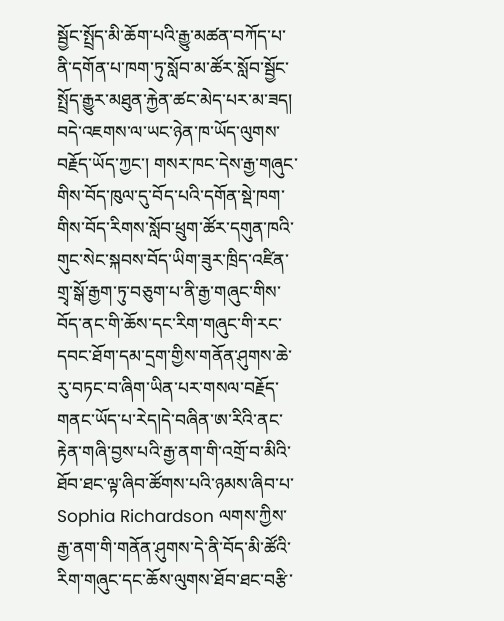སྦྱོང་སྤྲོད་མི་ཆོག་པའི་རྒྱུ་མཚན་བཀོད་པ་ནི་དགོན་པ་ཁག་ཏུ་སློབ་མ་ཚོར་སློབ་སྦྱོང་སྤྲོད་རྒྱུར་མཐུན་རྐྱེན་ཚང་མེད་པར་མ་ཟད། བདེ་འཇགས་ལ་ཡང་ཉེན་ཁ་ཡོད་ལུགས་བརྗོད་ཡོད་ཀྱང་། གསར་ཁང་དེས་རྒྱ་གཞུང་གིས་བོད་ཁུལ་དུ་བོད་པའི་དགོན་སྡེ་ཁག་གིས་བོད་རིགས་སློབ་ཕྲུག་ཚོར་དགུན་ཁའི་གུང་སེང་སྐབས་བོད་ཡིག་ཟུར་ཁྲིད་འཛིན་གྲྭ་སྒོ་རྒྱག་ཏུ་བཅུག་པ་ནི་རྒྱ་གཞུང་གིས་བོད་ནང་གི་ཆོས་དང་རིག་གཞུང་གི་རང་དབང་ཐོག་དམ་དྲག་གྱིས་གནོན་ཤུགས་ཆེ་རུ་བཏང་བ་ཞིག་ཡིན་པར་གསལ་བརྗོད་གནང་ཡོད་པ་རེད།དེ་བཞིན་ཨ་རིའི་ནང་རྟེན་གཞི་བྱས་པའི་རྒྱ་ནག་གི་འགྲོ་བ་མིའི་ཐོབ་ཐང་ལྟ་ཞིབ་ཚོགས་པའི་ཉམས་ཞིབ་པ་ Sophia Richardson ལགས་ཀྱིས་རྒྱ་ནག་གི་གནོན་ཤུགས་དེ་ནི་བོད་མི་ཚོའི་རིག་གཞུང་དང་ཆོས་ལུགས་ཐོབ་ཐང་བརྩི་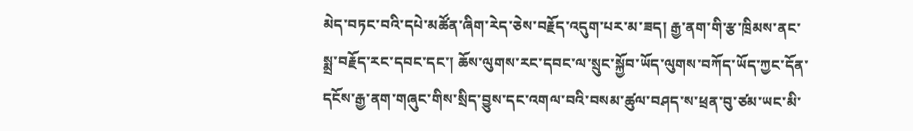མེད་བཏང་བའི་དཔེ་མཚོན་ཞིག་རེད་ཅེས་བརྗོད་འདུག་པར་མ་ཟད། རྒྱ་ནག་གི་རྩ་ཁྲིམས་ནང་སྨྲ་བརྗོད་རང་དབང་དང་། ཆོས་ལུགས་རང་དབང་ལ་སྲུང་སྐྱོབ་ཡོད་ལུགས་བཀོད་ཡོད་ཀྱང་དོན་དངོས་རྒྱ་ནག་གཞུང་གིས་སྲིད་བྱུས་དང་འགལ་བའི་བསམ་ཚུལ་བཤད་ས་ཕྲན་བུ་ཙམ་ཡང་མི་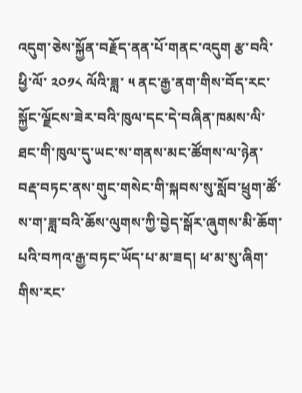འདུག་ཅེས་སྐྱོན་བརྗོད་ནན་པོ་གནང་འདུག རྩ་བའི་ཕྱི་ལོ་ ༢༠༡༨ ལོའི་ཟླ་ ༥ ནང་རྒྱ་ནག་གིས་བོད་རང་སྐྱོང་ལྗོངས་ཟེར་བའི་ཁུལ་དང་དེ་བཞིན་ཁམས་ལི་ཐང་གི་ཁུལ་དུ་ཡང་ས་གནས་མང་ཚོགས་ལ་ཉེན་བརྡ་བཏང་ནས་གུང་གསེང་གི་སྐབས་སུ་སློབ་ཕྲུག་ཚོ་ས་ག་ཟླ་བའི་ཆོས་ལུགས་ཀྱི་བྱེད་སྒོར་ཞུགས་མི་ཆོག་པའི་བཀའ་རྒྱ་བཏང་ཡོད་པ་མ་ཟད། ཕ་མ་སུ་ཞིག་གིས་རང་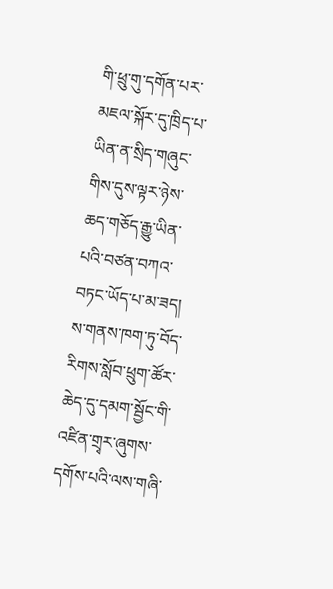གི་ཕྲུ་གུ་དགོན་པར་མཇལ་སྐོར་དུ་ཁྲིད་པ་ཡིན་ན་སྲིད་གཞུང་གིས་དུས་ལྟར་ཉེས་ཆད་གཅོད་རྒྱུ་ཡིན་པའི་བཙན་བཀའ་བཏང་ཡོད་པ་མ་ཟད། ས་གནས་ཁག་ཏུ་བོད་རིགས་སློབ་ཕྲུག་ཚོར་ཆེད་དུ་དམག་སྦྱོང་གི་འཛིན་གྲྭར་ཞུགས་དགོས་པའི་ལས་གཞི་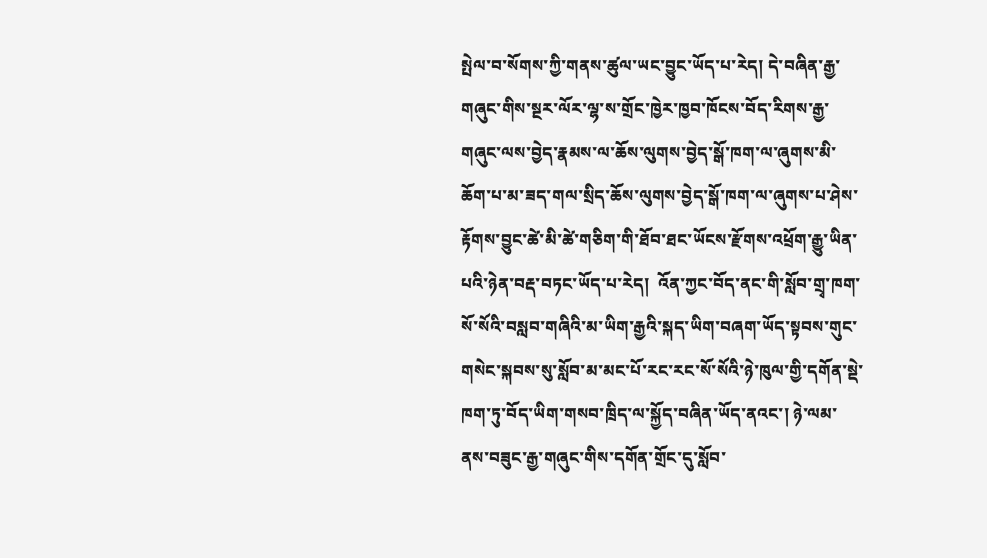སྤེལ་བ་སོགས་ཀྱི་གནས་ཚུལ་ཡང་བྱུང་ཡོད་པ་རེད། དེ་བཞིན་རྒྱ་གཞུང་གིས་སྔར་ལོར་ལྷ་ས་གྲོང་ཁྱེར་ཁྱབ་ཁོངས་བོད་རིགས་རྒྱ་གཞུང་ལས་བྱེད་རྣམས་ལ་ཆོས་ལུགས་བྱེད་སྒོ་ཁག་ལ་ཞུགས་མི་ཆོག་པ་མ་ཟད་གལ་སྲིད་ཆོས་ལུགས་བྱེད་སྒོ་ཁག་ལ་ཞུགས་པ་ཤེས་རྟོགས་བྱུང་ཚེ་མི་ཚེ་གཅིག་གི་ཐོབ་ཐང་ཡོངས་རྫོགས་འཕྲོག་རྒྱུ་ཡིན་པའི་ཉེན་བརྡ་བཏང་ཡོད་པ་རེད།  འོན་ཀྱང་བོད་ནང་གི་སློབ་གྲྭ་ཁག་སོ་སོའི་བསླབ་གཞིའི་མ་ཡིག་རྒྱའི་སྐད་ཡིག་བཞག་ཡོད་སྟབས་གུང་གསེང་སྐབས་སུ་སློབ་མ་མང་པོ་རང་རང་སོ་སོའི་ཉེ་ཁུལ་གྱི་དགོན་སྡེ་ཁག་ཏུ་བོད་ཡིག་གསབ་ཁྲིད་ལ་སྐྱོད་བཞིན་ཡོད་ནའང་། ཉེ་ལམ་ནས་བཟུང་རྒྱ་གཞུང་གིས་དགོན་གྲོང་དུ་སློབ་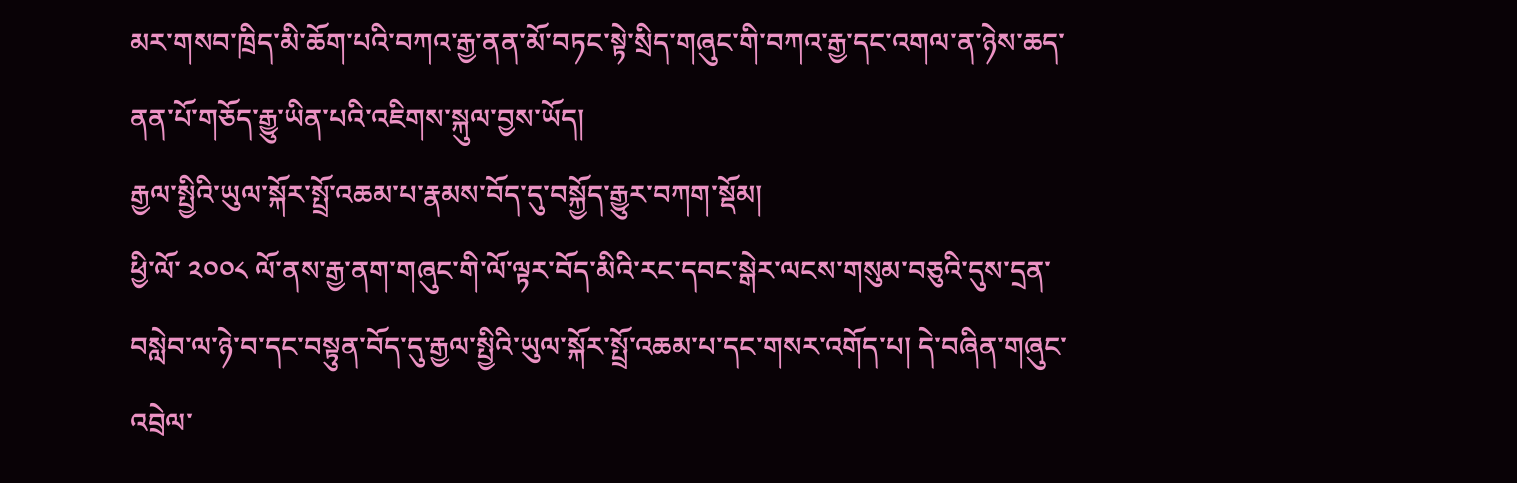མར་གསབ་ཁྲིད་མི་ཆོག་པའི་བཀའ་རྒྱ་ནན་མོ་བཏང་སྟེ་སྲིད་གཞུང་གི་བཀའ་རྒྱ་དང་འགལ་ན་ཉེས་ཆད་ནན་པོ་གཅོད་རྒྱུ་ཡིན་པའི་འཇིགས་སྐུལ་བྱས་ཡོད།
རྒྱལ་སྤྱིའི་ཡུལ་སྐོར་སྤྲོ་འཆམ་པ་རྣམས་བོད་དུ་བསྐྱོད་རྒྱུར་བཀག་སྡོམ།
ཕྱི་ལོ་ ༢༠༠༨ ལོ་ནས་རྒྱ་ནག་གཞུང་གི་ལོ་ལྟར་བོད་མིའི་རང་དབང་སྒེར་ལངས་གསུམ་བཅུའི་དུས་དྲན་བསླེབ་ལ་ཉེ་བ་དང་བསྟུན་བོད་དུ་རྒྱལ་སྤྱིའི་ཡུལ་སྐོར་སྤྲོ་འཆམ་པ་དང་གསར་འགོད་པ། དེ་བཞིན་གཞུང་འབྲེལ་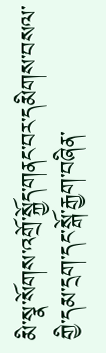མི་སྣ་སོགས་འགྲོ་སྐྱོད་གནང་བར་དམིགས་བསལ་གྱི་དམ་དྲག་དང་སྒོ་རྒྱག་བཞིན་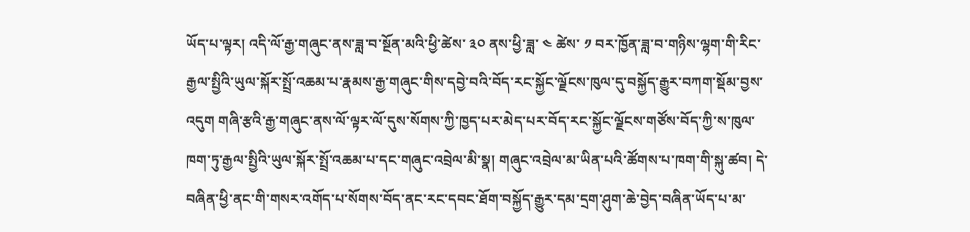ཡོད་པ་ལྟར། འདི་ལོ་རྒྱ་གཞུང་ནས་ཟླ་བ་སྔོན་མའི་ཕྱི་ཚེས་ ༣༠ ནས་ཕྱི་ཟླ་ ༤ ཚེས་ ༡ བར་ཁྱོན་ཟླ་བ་གཉིས་ལྷག་གི་རིང་རྒྱལ་སྤྱིའི་ཡུལ་སྐོར་སྤྲོ་འཆམ་པ་རྣམས་རྒྱ་གཞུང་གིས་དབྱེ་བའི་བོད་རང་སྐྱོང་ལྗོངས་ཁུལ་དུ་བསྐྱོད་རྒྱུར་བཀག་སྡོམ་བྱས་འདུག གཞི་རྩའི་རྒྱ་གཞུང་ནས་ལོ་ལྟར་ལོ་དུས་སོགས་ཀྱི་ཁྱད་པར་མེད་པར་བོད་རང་སྐྱོང་ལྗོངས་གཙོས་བོད་ཀྱི་ས་ཁུལ་ཁག་ཏུ་རྒྱལ་སྤྱིའི་ཡུལ་སྐོར་སྤྲོ་འཆམ་པ་དང་གཞུང་འབྲེལ་མི་སྣ། གཞུང་འབྲེལ་མ་ཡིན་པའི་ཚོགས་པ་ཁག་གི་སྐུ་ཚབ། དེ་བཞིན་ཕྱི་ནང་གི་གསར་འགོད་པ་སོགས་བོད་ནང་རང་དབང་ཐོག་བསྐྱོད་རྒྱུར་དམ་དྲག་ཤུག་ཆེ་བྱེད་བཞིན་ཡོད་པ་མ་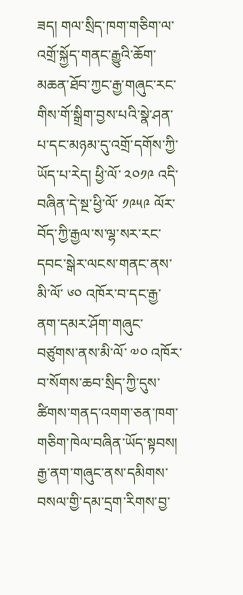ཟད། གལ་སྲིད་ཁག་གཅིག་ལ་འགྲོ་སྐྱོད་གནང་རྒྱུའི་ཆོག་མཆན་ཐོབ་ཀྱང་རྒྱ་གཞུང་རང་གིས་གོ་སྒྲིག་བྱས་པའི་སྣེ་ཤན་པ་དང་མཉམ་དུ་འགྲོ་དགོས་ཀྱི་ཡོད་པ་རེད། ཕྱི་ལོ་ ༢༠༡༩ འདི་བཞིན་དེ་སྔ་ཕྱི་ལོ་ ༡༩༥༩ ལོར་བོད་ཀྱི་རྒྱལ་ས་ལྷ་སར་རང་དབང་སྒེར་ལངས་གནང་ནས་མི་ལོ་ ༦༠ འཁོར་བ་དང་རྒྱ་ནག་དམར་ཤོག་གཞུང་བཙུགས་ནས་མི་ལོ་ ༧༠ འཁོར་བ་སོགས་ཆབ་སྲིད་ཀྱི་དུས་ཚིགས་གནད་འགག་ཅན་ཁག་གཅིག་ཁེལ་བཞིན་ཡོད་སྟབས། རྒྱ་ནག་གཞུང་ནས་དམིགས་བསལ་གྱི་དམ་དྲག་རིགས་བྱ་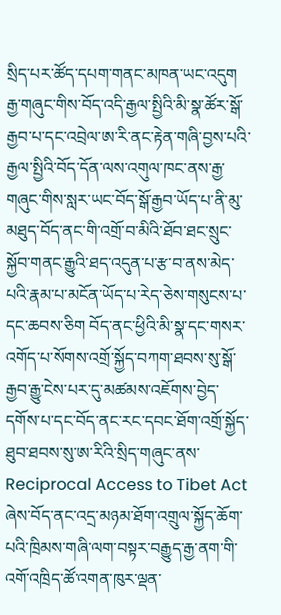སྲིད་པར་ཚོད་དཔག་གནང་མཁན་ཡང་འདུག རྒྱ་གཞུང་གིས་བོད་འདི་རྒྱལ་སྤྱིའི་མི་སྣ་ཚོར་སྒོ་རྒྱབ་པ་དང་འབྲེལ་ཨ་རི་ནང་རྟེན་གཞི་བྱས་པའི་རྒྱལ་སྤྱིའི་བོད་དོན་ལས་འགུལ་ཁང་ནས་རྒྱ་གཞུང་གིས་སླར་ཡང་བོད་སྒོ་རྒྱབ་ཡོད་པ་ནི་མུ་མཐུད་བོད་ནང་གི་འགྲོ་བ་མིའི་ཐོབ་ཐང་སྲུང་སྐྱོབ་གནང་རྒྱུའི་ཐད་འདུན་པ་རྩ་བ་ནས་མེད་པའི་རྣམ་པ་མངོན་ཡོད་པ་རེད་ཅེས་གསུངས་པ་དང་ཆབས་ཅིག བོད་ནང་ཕྱིའི་མི་སྣ་དང་གསར་འགོད་པ་སོགས་འགྲོ་སྐྱོད་བཀག་ཐབས་སུ་སྒོ་རྒྱབ་རྒྱུ་ངེས་པར་དུ་མཚམས་འཇོགས་བྱེད་དགོས་པ་དང་བོད་ནང་རང་དབང་ཐོག་འགྲོ་སྐྱོད་ཐུབ་ཐབས་སུ་ཨ་རིའི་སྲིད་གཞུང་ནས་ Reciprocal Access to Tibet Act ཞེས་བོད་ནང་འདྲ་མཉམ་ཐོག་འགྲུལ་སྐྱོད་ཆོག་པའི་ཁྲིམས་གཞི་ལག་བསྟར་བརྒྱུད་རྒྱ་ནག་གི་འགོ་འཁྲིད་ཚོ་འགན་ཁུར་ལྡན་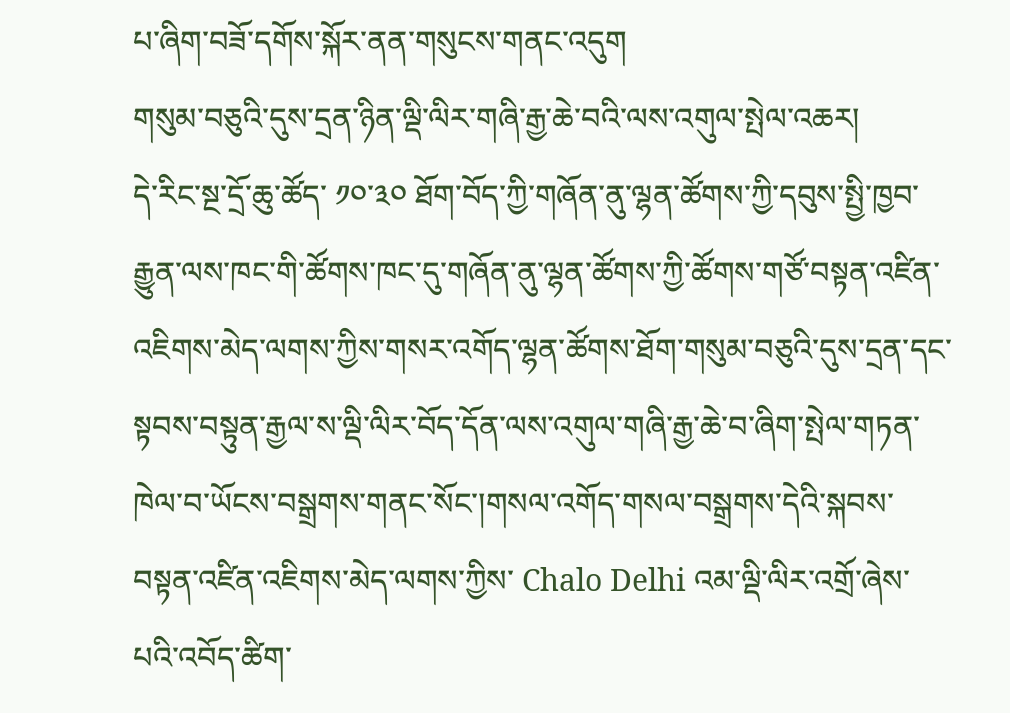པ་ཞིག་བཟོ་དགོས་སྐོར་ནན་གསུངས་གནང་འདུག
གསུམ་བཅུའི་དུས་དྲན་ཉིན་ལྡི་ལིར་གཞི་རྒྱ་ཆེ་བའི་ལས་འགུལ་སྤེལ་འཆར།
དེ་རིང་སྔ་དྲོ་ཆུ་ཚོད་ ༡༠་༣༠ ཐོག་བོད་ཀྱི་གཞོན་ནུ་ལྷན་ཚོགས་ཀྱི་དབུས་སྤྱི་ཁྱབ་རྒྱུན་ལས་ཁང་གི་ཚོགས་ཁང་དུ་གཞོན་ནུ་ལྷན་ཚོགས་ཀྱི་ཚོགས་གཙོ་བསྟན་འཛིན་འཇིགས་མེད་ལགས་ཀྱིས་གསར་འགོད་ལྷན་ཚོགས་ཐོག་གསུམ་བཅུའི་དུས་དྲན་དང་སྟབས་བསྟུན་རྒྱལ་ས་ལྡི་ལིར་བོད་དོན་ལས་འགུལ་གཞི་རྒྱ་ཆེ་བ་ཞིག་སྤེལ་གཏན་ཁེལ་བ་ཡོངས་བསྒྲགས་གནང་སོང་།གསལ་འགོད་གསལ་བསྒྲགས་དེའི་སྐབས་བསྟན་འཛིན་འཇིགས་མེད་ལགས་ཀྱིས་ Chalo Delhi འམ་ལྡི་ལིར་འགྲོ་ཞེས་པའི་འབོད་ཚིག་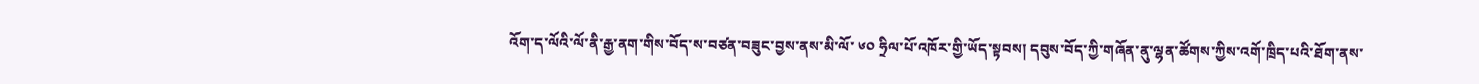འོག་ད་ལོའི་ལོ་ནི་རྒྱ་ནག་གིས་བོད་ས་བཙན་བཟུང་བྱས་ནས་མི་ལོ་ ༦༠ ཧྲིལ་པོ་འཁོར་གྱི་ཡོད་སྟབས། དབུས་བོད་ཀྱི་གཞོན་ནུ་ལྷན་ཚོགས་ཀྱིས་འགོ་ཁྲིད་པའི་ཐོག་ནས་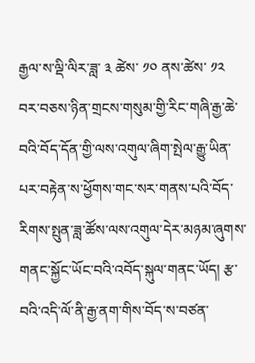རྒྱལ་ས་ལྡི་ལིར་ཟླ་ ༣ ཚེས་ ༡༠ ནས་ཚེས་ ༡༢ བར་བཅས་ཉིན་གྲངས་གསུམ་གྱི་རིང་གཞི་རྒྱ་ཆེ་བའི་བོད་དོན་གྱི་ལས་འགུལ་ཞིག་སྤེལ་རྒྱུ་ཡིན་པར་བརྟེན་ས་ཕྱོགས་གང་སར་གནས་པའི་བོད་རིགས་སྤུན་ཟླ་ཚོས་ལས་འགུལ་དེར་མཉམ་ཞུགས་གནང་སྐྱོང་ཡོང་བའི་འབོད་སྐུལ་གནང་ཡོད། རྩ་བའི་འདི་ལོ་ནི་རྒྱ་ནག་གིས་བོད་ས་བཙན་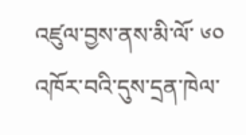འཛུལ་བྱས་ནས་མི་ལོ་ ༦༠ འཁོར་བའི་དུས་དྲན་ཁེལ་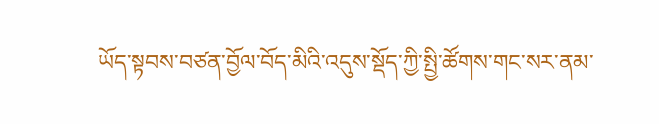ཡོད་སྟབས་བཙན་བྱོལ་བོད་མིའི་འདུས་སྡོད་ཀྱི་སྤྱི་ཚོགས་གང་སར་ནམ་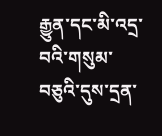རྒྱུན་དང་མི་འདྲ་བའི་གསུམ་བཅུའི་དུས་དྲན་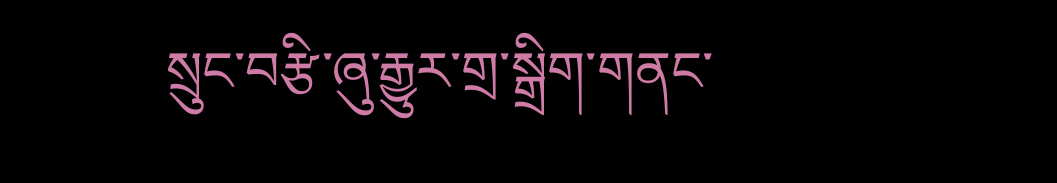སྲུང་བརྩི་ཞུ་རྒྱུར་གྲ་སྒྲིག་གནང་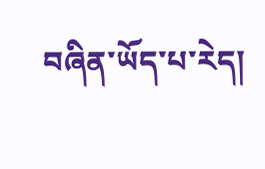བཞིན་ཡོད་པ་རེད།